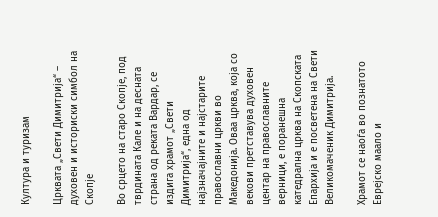Култура и туризам

Црквата „Свети Димитрија“ – духовен и историски симбол на Скопје

Во срцето на старо Скопје, под тврдината Кале и на десната страна од реката Вардар, се издига храмот „Свети Димитрија“, една од најзначајните и најстарите православни цркви во Македонија. Оваа црква, која со векови претставува духовен центар на православните верници, е поранешна катедрална црква на Скопската Епархија и е посветена на Свети Великомаченик Димитрија.

Храмот се наоѓа во познатото Еврејско маало и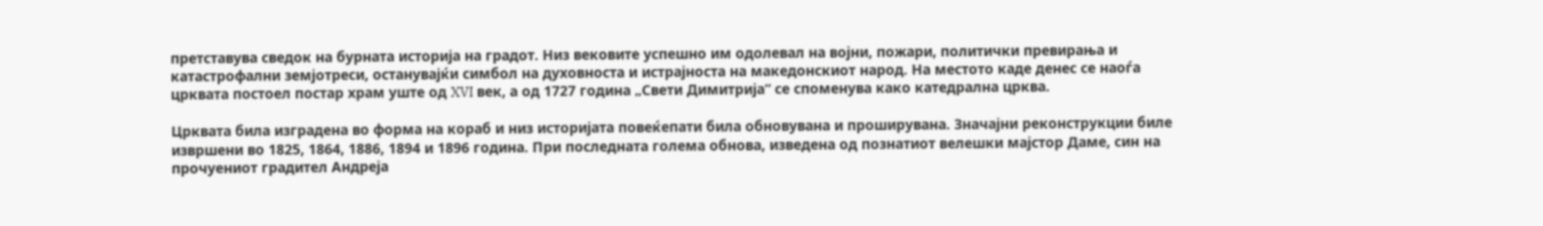претставува сведок на бурната историја на градот. Низ вековите успешно им одолевал на војни, пожари, политички превирања и катастрофални земјотреси, останувајќи симбол на духовноста и истрајноста на македонскиот народ. На местото каде денес се наоѓа црквата постоел постар храм уште од XVI век, а од 1727 година „Свети Димитрија“ се споменува како катедрална црква.

Црквата била изградена во форма на кораб и низ историјата повеќепати била обновувана и проширувана. Значајни реконструкции биле извршени во 1825, 1864, 1886, 1894 и 1896 година. При последната голема обнова, изведена од познатиот велешки мајстор Даме, син на прочуениот градител Андреја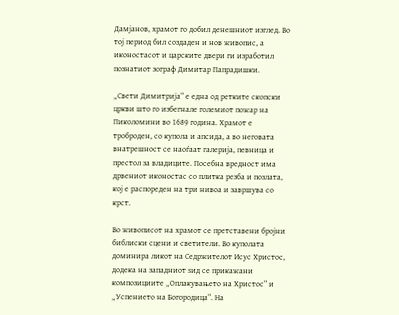Дамјанов, храмот го добил денешниот изглед. Во тој период бил создаден и нов живопис, а иконостасот и царските двери ги изработил познатиот зограф Димитар Папрадишки.

„Свети Димитрија“ е една од ретките скопски цркви што го избегнале големиот пожар на Пиколомини во 1689 година. Храмот е троброден, со купола и апсида, а во неговата внатрешност се наоѓаат галерија, певница и престол за владиците. Посебна вредност има дрвениот иконостас со плитка резба и позлата, кој е распореден на три нивоа и завршува со крст.

Во живописот на храмот се претставени бројни библиски сцени и светители. Во куполата доминира ликот на Седржителот Исус Христос, додека на западниот ѕид се прикажани композициите „Оплакувањето на Христос“ и „Успението на Богородица“. На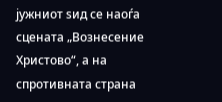јужниот ѕид се наоѓа сцената „Вознесение Христово“, а на спротивната страна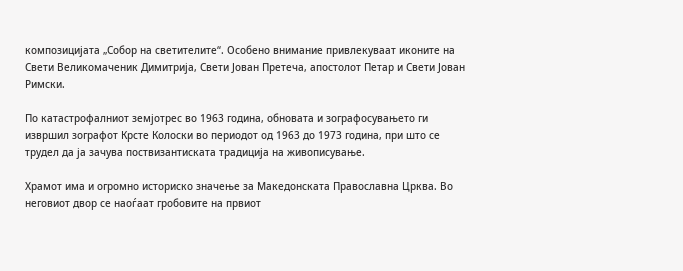композицијата „Собор на светителите“. Особено внимание привлекуваат иконите на Свети Великомаченик Димитрија, Свети Јован Претеча, апостолот Петар и Свети Јован Римски.

По катастрофалниот земјотрес во 1963 година, обновата и зографосувањето ги извршил зографот Крсте Колоски во периодот од 1963 до 1973 година, при што се трудел да ја зачува поствизантиската традиција на живописување.

Храмот има и огромно историско значење за Македонската Православна Црква. Во неговиот двор се наоѓаат гробовите на првиот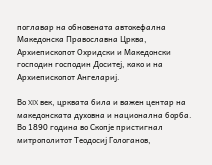поглавар на обновената автокефална Македонска Православна Црква, Архиепископот Охридски и Македонски господин господин Доситеј, како и на Архиепископот Ангелариј.

Во XIX век, црквата била и важен центар на македонската духовна и национална борба. Во 1890 година во Скопје пристигнал митрополитот Теодосиј Гологанов,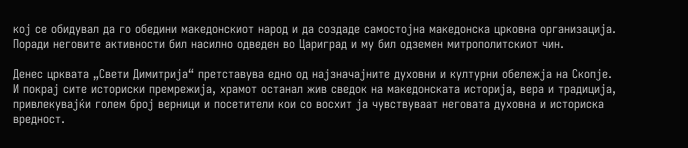кој се обидувал да го обедини македонскиот народ и да создаде самостојна македонска црковна организација. Поради неговите активности бил насилно одведен во Цариград и му бил одземен митрополитскиот чин.

Денес црквата „Свети Димитрија“ претставува едно од најзначајните духовни и културни обележја на Скопје. И покрај сите историски премрежија, храмот останал жив сведок на македонската историја, вера и традиција, привлекувајќи голем број верници и посетители кои со восхит ја чувствуваат неговата духовна и историска вредност.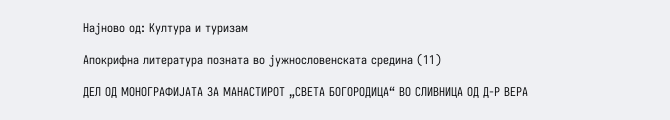Најново од: Култура и туризам

Апокрифна литература позната во јужнословенската средина (11)

ДЕЛ ОД МОНОГРАФИЈАТА ЗА МАНАСТИРОТ „СВЕТА БОГОРОДИЦА“ ВО СЛИВНИЦА ОД Д-Р ВЕРА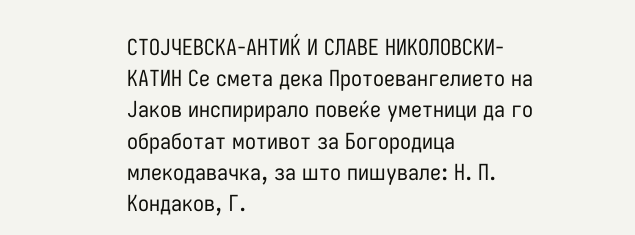СТОЈЧЕВСКА-АНТИЌ И СЛАВЕ НИКОЛОВСКИ-КАТИН Се смета дека Протоевангелието на Јаков инспирирало повеќе уметници да го обработат мотивот за Богородица млекодавачка, за што пишувале: Н. П. Кондаков, Г.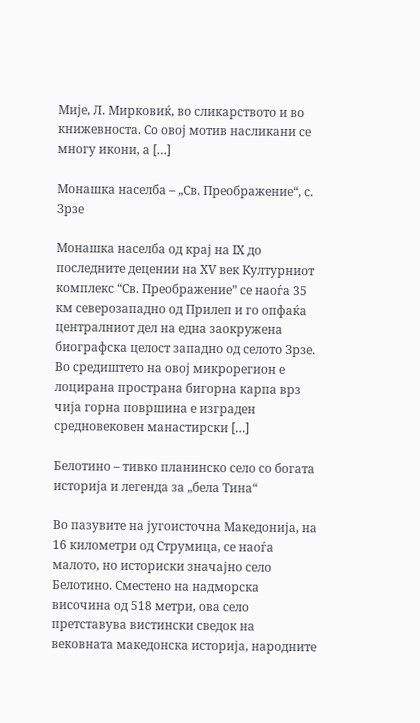Мије, Л. Мирковиќ, во сликарството и во книжевноста. Co овој мотив насликани се многу икони, а […]

Монашка населба – „Св. Преображение“, с. Зрзе

Монашка населба од крај на IX до последните децении на XV век Културниот комплекс “Св. Преображение” се наоѓа 35 км северозападно од Прилеп и го опфаќа централниот дел на една заокружена биографска целост западно од селото Зрзе. Во средиштето на овој микрорегион е лоцирана пространа бигорна карпа врз чија горна површина е изграден средновековен манастирски […]

Белотино – тивко планинско село со богата историја и легенда за „бела Тина“

Во пазувите на југоисточна Македонија, на 16 километри од Струмица, се наоѓа малото, но историски значајно село Белотино. Сместено на надморска височина од 518 метри, ова село претставува вистински сведок на вековната македонска историја, народните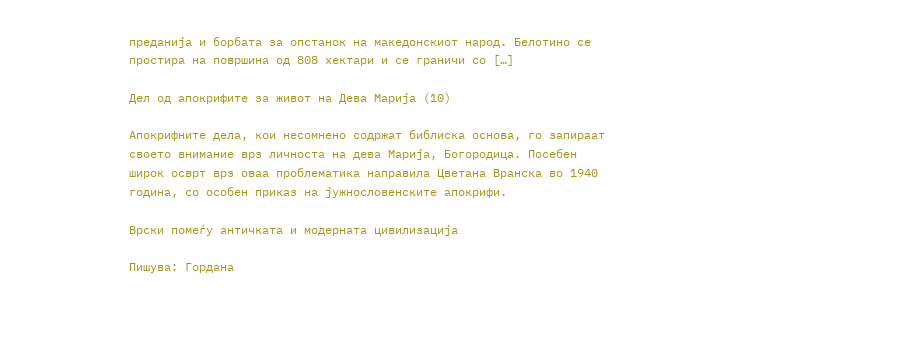преданија и борбата за опстанок на македонскиот народ. Белотино се простира на површина од 808 хектари и се граничи со […]

Дел од апокрифите за живот на Дева Марија (10)

Апокрифните дела, кои несомнено содржат библиска основа, го запираат своето внимание врз личноста на дева Марија, Богородица. Посебен широк осврт врз оваа проблематика направила Цветана Вранска во 1940 година, со особен приказ на јужнословенските апокрифи.

Врски помеѓу античката и модерната цивилизација

Пишува: Гордана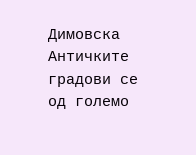Димовска Античките градови се од големо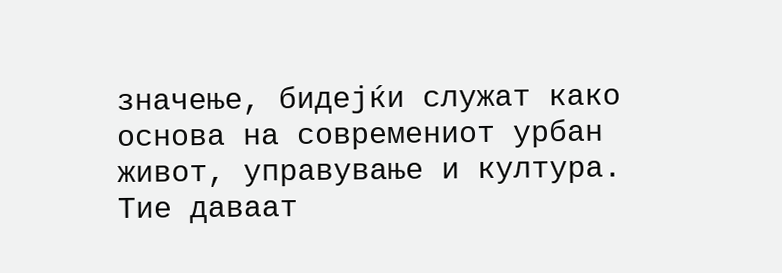значење, бидејќи служат како основа на современиот урбан живот, управување и култура. Тие даваат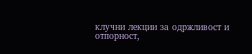клучни лекции за одржливост и отпорност,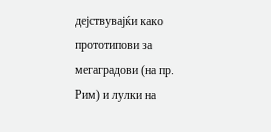дејствувајќи како прототипови за мегаградови (на пр. Рим) и лулки на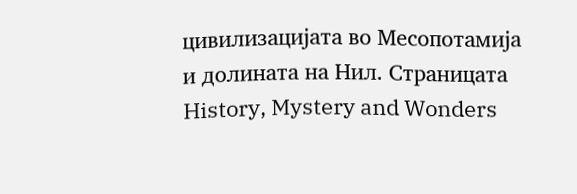цивилизацијата во Месопотамија и долината на Нил. Страницата History, Mystery and Wonders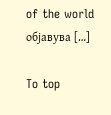of the world објавува […]

To top